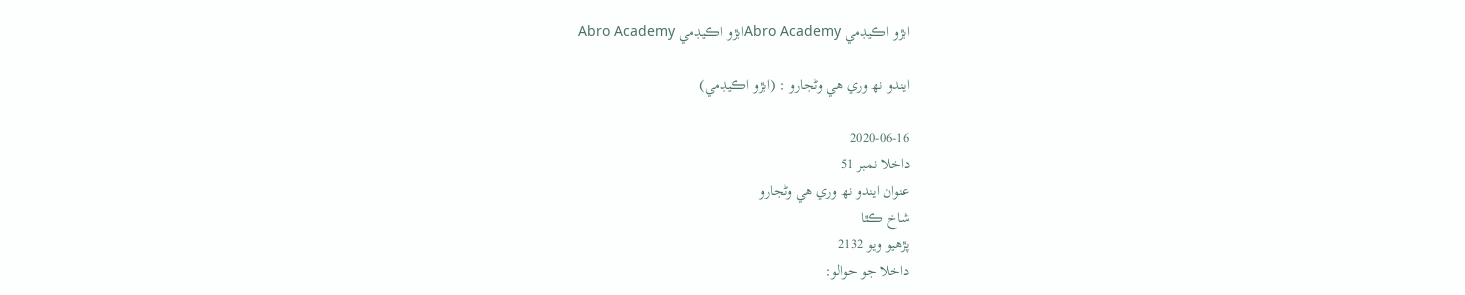ابڙو اڪيڊمي Abro Academyابڙو اڪيڊمي Abro Academy

ايندو نھ وري ھي وڻجارو : (ابڙو اڪيڊمي)

2020-06-16
داخلا نمبر 51
عنوان ايندو نھ وري ھي وڻجارو
شاخ ڪٿا
پڙهيو ويو 2132
داخلا جو حوالو: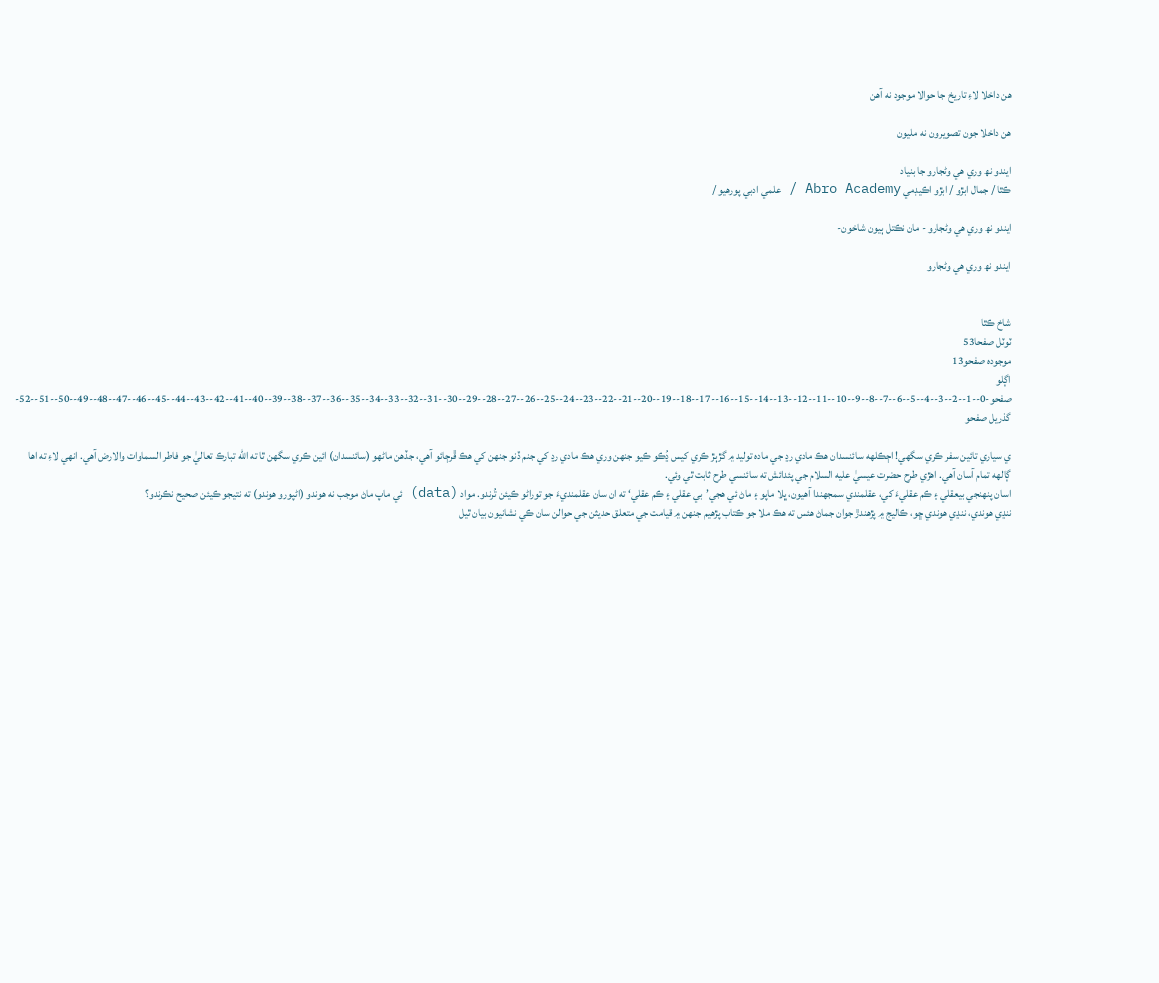هن داخلا لاءِ تاريخ جا حوالا موجود نه آهن

هن داخلا جون تصويرون نه مليون

ايندو نھ وري ھي وڻجارو جا بنياد
ڪٿا / جمال ابڙو / ابڙو اڪيڊمي Abro Academy / علمي ادبي پورهيو /

ايندو نھ وري ھي وڻجارو - مان نڪتل ٻيون شاخون-

ايندو نھ وري ھي وڻجارو


شاخ ڪٿا
ٽوٽل صفحا53
موجودہ صفحو13
اڳلو صفحو-0--1--2--3--4--5--6--7--8--9--10--11--12--13--14--15--16--17--18--19--20--21--22--23--24--25--26--27--28--29--30--31--32--33--34--35--36--37--38--39--40--41--42--43--44--45--46--47--48--49--50--51--52-گذريل صفحو

ي سياري تائين سفر ڪري سگهي! اڄڪلهه سائنسدان هڪ مادي رڍ جي ماده توليد ۾ گڙٻڙ ڪري کيس ڍُڪو ڪيو جنهن وري هڪ مادي رڍ کي جنم ڏنو جنهن کي هڪ ڦرڄائو آهي، جڏهن ماڻهو (سائنسدان) ائين ڪري سگهن ٿا ته الله تبارڪ تعاليٰ جو فاطر السماوات والارض آهي. انهي لاءِ ته اها ڳالهه تمام آسان آهي. اهڙي طرح حضرت عيسيٰ عليه السلام جي پئدائش ته سائنسي طرح ثابت ٿي وئي.
اسان پنهنجي بيعقلي ۽ ڪم عقليءَ کي، عقلمندي سمجهندا آهيون، ڀلا ماپو ۽ ماڻ ئي هجي’بي عقلي ۽ ڪم عقلي‘ ته ان سان عقلمنديءَ جو توراڻو ڪيئن تُرندو. مواد (data) ئي ماپ ماڻ موجب نه هوندو (اڻپورو هوندو) ته نتيجو ڪيئن صحيح نڪرندو؟
ننڍي هوندي، ننڍي هوندي ڇو، ڪاليج ۾ پڙهندڙ جوان جماڻ هئس ته هڪ ملا جو ڪتاب پڙهيم جنهن ۾ قيامت جي متعلق حديثن جي حوالن سان ڪي نشانيون بيان ٿيل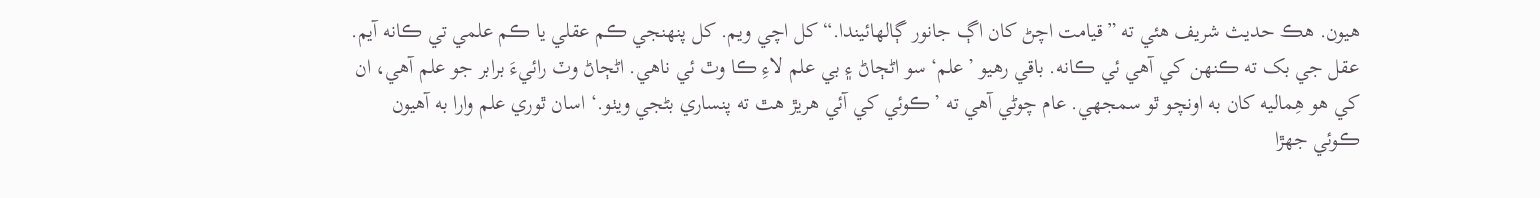هيون. هڪ حديث شريف هئي ته ”قيامت اچڻ کان اڳ جانور ڳالهائيندا.“ کل اچي ويم. کل پنهنجي ڪم عقلي يا ڪم علمي تي ڪانه آيم. عقل جي بک ته ڪنهن کي آهي ئي ڪانه. باقي رهيو ’علم‘ سو اڻڄاڻ ۽ بي علم لاءِ ڪا وٿ ئي ناهي. اڻڄاڻ وٽ رائيءَ برابر جو علم آهي، ان کي هو هِماليه کان به اونچو ٿو سمجهي. عام چوڻي آهي ته ’ڪوئي کي آئي هريڙ هٿ ته پنساري بڻجي ويٺو.‘ اسان ٿوري علم وارا به آهيون ڪوئي جهڙا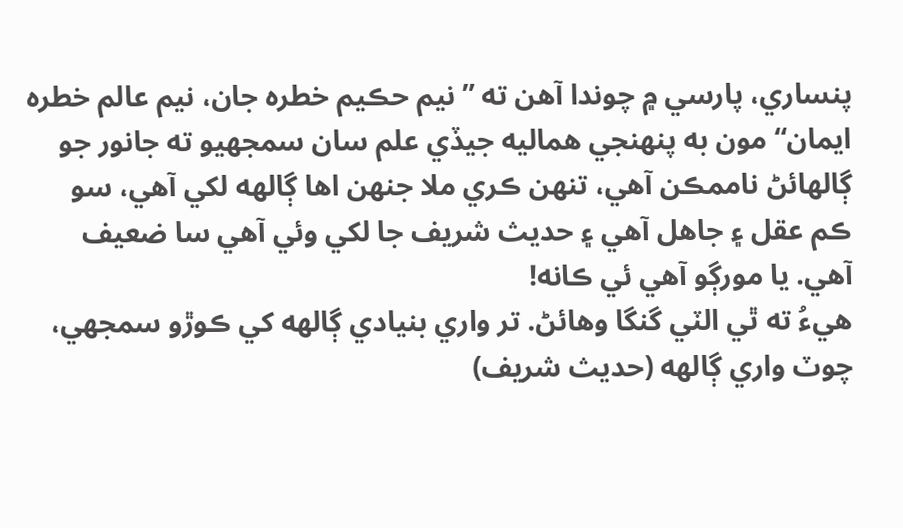پنساري، پارسي ۾ چوندا آهن ته ”نيم حڪيم خطره جان، نيم عالم خطره ايمان“ مون به پنهنجي هماليه جيڏي علم سان سمجهيو ته جانور جو ڳالهائڻ ناممڪن آهي، تنهن ڪري ملا جنهن اها ڳالهه لکي آهي، سو ڪم عقل ۽ جاهل آهي ۽ حديث شريف جا لکي وئي آهي سا ضعيف آهي. يا مورڳو آهي ئي ڪانه!
هيءُ ته ٿي الٽي گنگا وهائڻ. تر واري بنيادي ڳالهه کي ڪوڙو سمجهي، چوٽ واري ڳالهه (حديث شريف)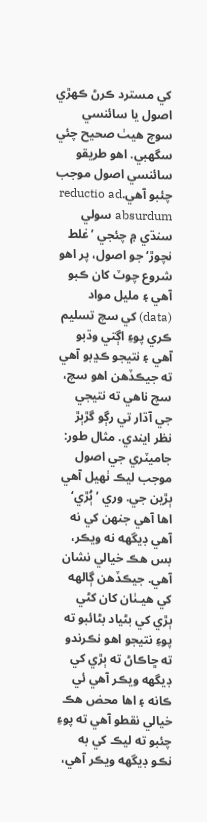کي مسترد ڪرڻ ڪهڙي اصول يا سائنسي سوچ هيٺ صحيح چئي سگهبي. اهو طريقو سائنسي اصول موجب چئبو آهي.reductio ad absurdum سولي سنڌي ۾ چئجي ’غلط نچوڙ‘ جو اصول، پر اهو شروع چوٽ کان ڪبو آهي ۽ مليل مواد (data) کي سچ تسليم ڪري پوءِ اڳتي وڌبو آهي ۽ نتيجو ڪڍبو آهي ته جيڪڏهن اهو سچ، سچ ناهي ته نتيجي جي آڌار تي رڳو گڙٻڙ نظر ايندي. مثال طور: جاميٽري جي اصول موجب ليڪ ٺهيل آهي ٻڙين جي. وري ’ٻُڙي‘ اها آهي جنهن کي نه آهي ڊيگهه نه ويڪر، بس هڪ خيالي نشان آهي. جيڪڏهن ڳالهه کي هيـٺان کان کڻي ٻڙي کي بڻياد بڻائبو ته پوءِ نتيجو اهو نڪرندو ته ڇاڪاڻ ته ٻڙي کي ڊيگهه ويڪر آهي ئي ڪانه ۽ اها محض هڪ خيالي نقطو آهي ته پوءِ چئبو ته ليڪ کي به نڪو ڊيگهه ويڪر آهي،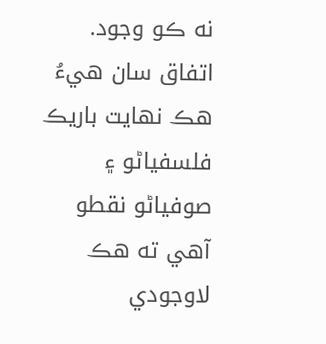نه ڪو وجود. اتفاق سان هيءُ هڪ نهايت باريڪ فلسفياڻو ۽ صوفياڻو نقطو آهي ته هڪ لاوجودي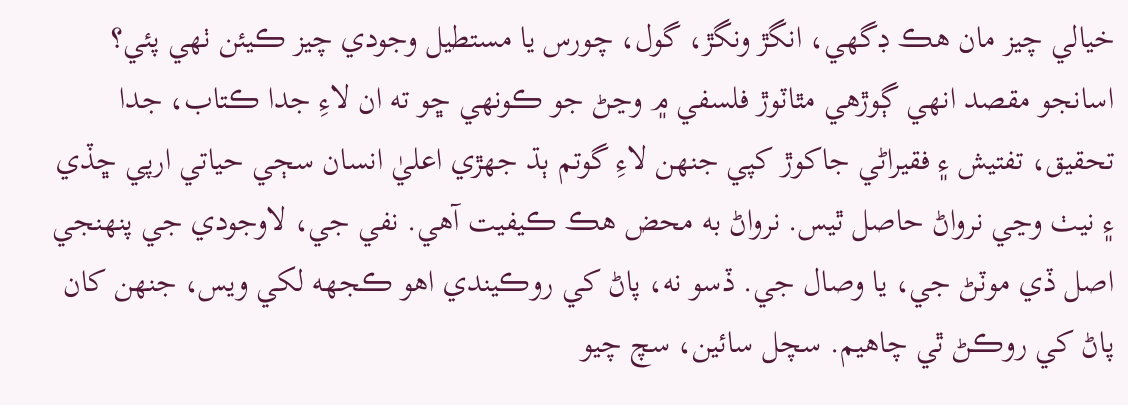خيالي چيز مان هڪ ڊگهي، انگڙ ونگڙ، گول، چورس يا مستطيل وجودي چيز ڪيئن ٺهي پئي؟ اسانجو مقصد انهي ڳوڙهي مٿاٽوڙ فلسفي ۾ وڃڻ جو ڪونهي ڇو ته ان لاءِ جدا ڪتاب، جدا تحقيق، تفتيش ۽ فقيراڻي جاکوڙ کپي جنهن لاءِ گوتم ٻڌ جهڙي اعليٰ انسان سڄي حياتي ارپي ڇڏي ۽ نيٺ وڃي نرواڻ حاصل ٿيس. نرواڻ به محض هڪ ڪيفيت آهي. نفي جي، لاوجودي جي پنهنجي اصل ڏي موٽڻ جي، يا وصال جي. ڏسو نه، پاڻ کي روڪيندي اهو ڪجهه لکي ويس، جنهن کان پاڻ کي روڪڻ ٿي چاهيم. سچل سائين، سچ چيو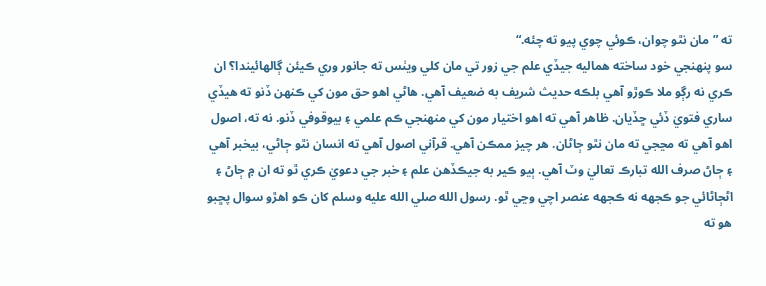ته ”مان نٿو چوان، ڪوئي چوي پيو ته چئه.“
سو پنهنجي خود ساخته هماليه جيڏي علم جي زور تي مان کلي ويٺس ته جانور وري ڪيئن ڳالهائيندا؟ ان ڪري نه رڳو ملا ڪوڙو آهي بلڪه حديث شريف به ضعيف آهي. هاڻي اهو حق مون کي ڪنهن ڏنو ته هيڏي ساري فتويٰ ڏئي ڇڏيان. ظاهر آهي ته اهو اختيار مون کي منهنجي ڪم علمي ۽ بيوقوفي ڏنو. نه ته، اصول اهو آهي ته مڃجي ته مان نٿو ڄاڻان. هر چيز ممڪن آهي. قرآني اصول آهي ته انسان نٿو ڄاڻي، بيخبر آهي ۽ ڄاڻ صرف الله تبارڪ تعاليٰ وٽ آهي. ٻيو ڪير به جيڪڏهن علم ۽ خبر جي دعويٰ ڪري ٿو ته ان ۾ ڄاڻ ۽ اڻڄاڻائي جو ڪجهه نه ڪجهه عنصر اچي وڃي ٿو. رسول الله صلي الله عليه وسلم کان ڪو اهڙو سوال پڇبو هو ته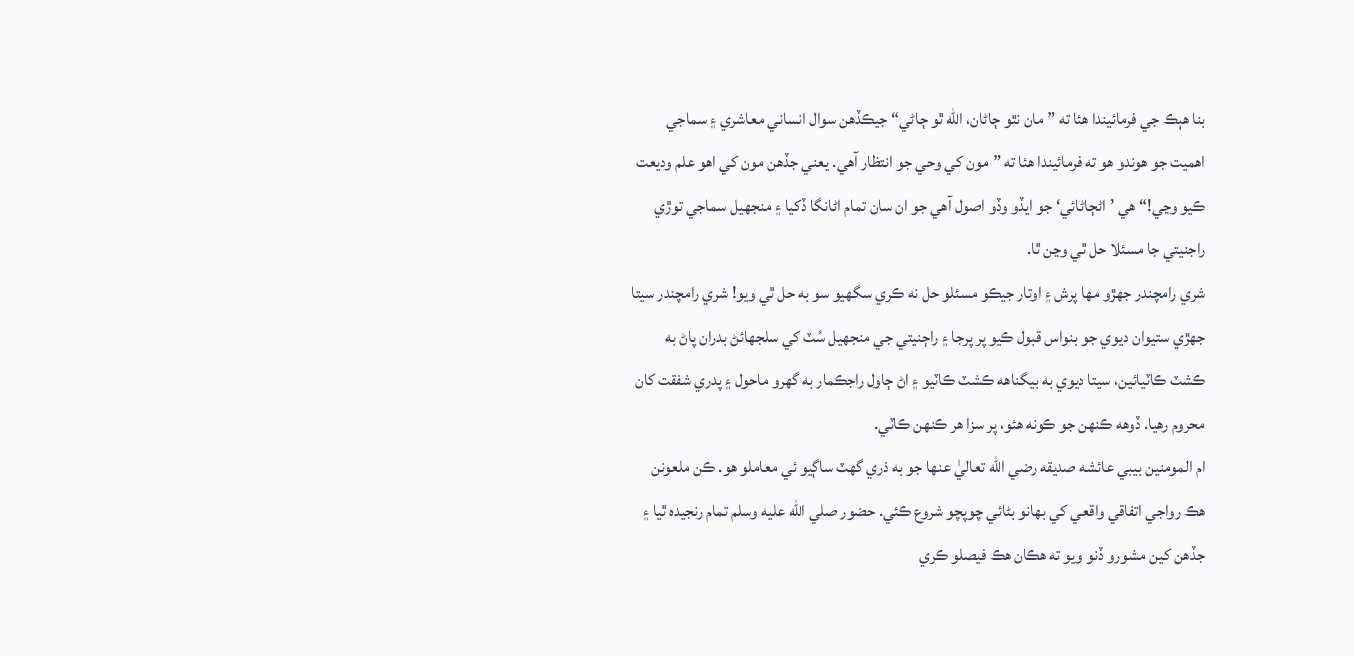بنا هٻڪ جي فرمائيندا هئا ته ”مان نٿو ڄاڻان، الله ٿو ڄاڻي“ جيڪڏهن سوال انساني معاشري ۽ سماجي اهميت جو هوندو هو ته فرمائيندا هئا ته ”مون کي وحي جو انتظار آهي. يعني جڏهن مون کي اهو علم وديعت ڪيو وڃي!“ هي ’اڻڄاڻائي‘ جو ايڏو وڏو اصول آهي جو ان سان تمام اڻانگا ڏکيا ۽ منجهيل سماجي توڙي راجنيتي جا مسئلا حل ٿي وڃن ٿا.
شري رامچندر جهڙو مها پرش ۽ اوتار جيڪو مسئلو حل نه ڪري سگهيو سو به حل ٿي ويو! شري رامچندر سيتا جهڙي ستيوان ديوي جو بنواس قبول ڪيو پر پرجا ۽ راڄنيتي جي منجهيل سُٽ کي سلجهائڻ بدران پاڻ به ڪشٽ ڪاٽيائين، سيتا ديوي به بيگناهه ڪشٽ ڪاٽيو ۽ اڻ ڄاول راجڪمار به گهرو ماحول ۽ پدري شفقت کان محروم رهيا. ڏوهه ڪنهن جو ڪونه هئو، پر سزا هر ڪنهن ڪاٽي.
ام المومنين بيبي عائشه صديقه رضي الله تعاليٰ عنها جو به ذري گهٽ ساڳيو ئي معاملو هو. ڪن ملعونن هڪ رواجي اتفاقي واقعي کي بهانو بڻائي چوپچو شروع ڪئي. حضور صلي الله عليه وسلم تمام رنجيده ٿيا ۽ جڏهن کين مشورو ڏنو ويو ته هڪان هڪ فيصلو ڪري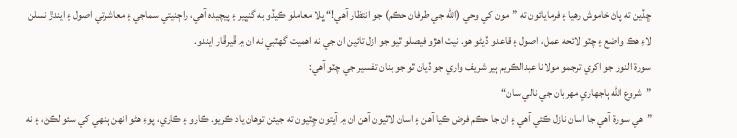ڇڏين ته پاڻ خاموش رهيا ۽ فرمايائون ته ”مون کي وحي (الله جي طرفان حڪم) جو انتظار آهي!“ ڀلا معاملو ڪيڏو به گنڀير ۽ پيچيده آهي، راڄنيتي سماجي ۽ معاشرتي اصول ۽ ايندڙ نسلن لاءِ هڪ واضع ۽ چٽو لائحه عمل، اصول ۽ قاعدو ڏيڻو هو. نيٺ اهڙو فيصلو ٿيو جو ازل تائين ان جي نه اهميت گهٽبي نه ان ۾ ڦيرڦار ايندو.
سورة النور جو اکري ترجمو مولانا عبدالڪريم ٻير شريف واري جو ڏيان ٿو جو بنان تفسير جي چٽو آهي:
”شروع الله ٻاجهاري مهربان جي نالي سان“
”هي سورة آهي جا اسان نازل ڪئي آهي ۽ ان جا حڪم فرض ڪيا آهن ۽ اسان لاٿيون آهن ان ۾ آيتون چِٽيون ته جيئن توهان ياد ڪريو. ڪارو ۽ ڪاري، پوءِ هڻو انهن ٻنهي کي سئو لڪڻ، ۽ نه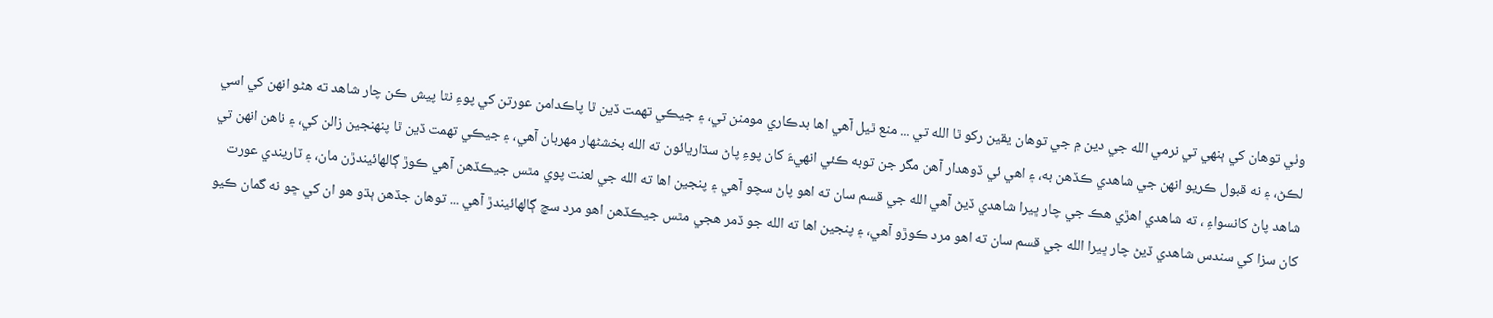وٺي توهان کي ٻنهي تي نرمي الله جي دين ۾ جي توهان يقين رکو ٿا الله تي ... منع ٿيل آهي اها بدڪاري مومنن تي، ۽ جيڪي تهمت ڏين ٿا پاڪدامن عورتن کي پوءِ نٿا پيش ڪن چار شاهد ته هڻو انهن کي اسي لڪڻ، ۽ نه قبول ڪريو انهن جي شاهدي ڪڏهن به، ۽ اهي ئي ڏوهدار آهن مگر جن توبه ڪئي انهيءَ کان پوءِ پاڻ سڌاريائون ته الله بخشڻهار مهربان آهي، ۽ جيڪي تهمت ڏين ٿا پنهنجين زالن کي، ۽ ناهن انهن تي شاهد پاڻ کانسواءِ ، ته شاهدي اهڙي هڪ جي چار ڀيرا شاهدي ڏيڻ آهي الله جي قسم سان ته اهو پاڻ سچو آهي ۽ پنجين اها ته الله جي لعنت پوي مٿس جيڪڏهن آهي ڪوڙ ڳالهائيندڙن مان، ۽ ٽاريندي عورت کان سزا کي سندس شاهدي ڏيڻ چار ڀيرا الله جي قسم سان ته اهو مرد ڪوڙو آهي، ۽ پنجين اها ته الله جو ڏمر هجي مٿس جيڪڏهن اهو مرد سچ ڳالهائيندڙ آهي ... توهان جڏهن ٻڌو هو ان کي ڇو نه گمان ڪيو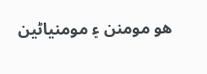هو مومنن ۽ مومنياڻين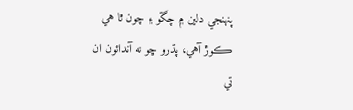پنهنجي دلين ۾ چڱو ۽ چون ٿا هي ڪوڙ آهي، پڌرو ڇو نه آندائون ان تي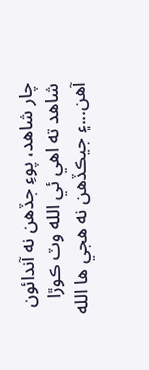چار شاهد، پوءِ جڏهن نه آندائون شاهد ته اهي ئي الله وٽ ڪوڙا آهن...۽ جيڪڏهن نه هجي ها الله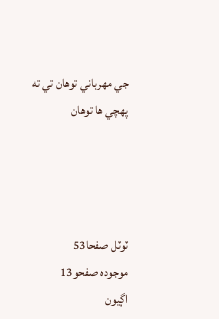جي مهرباني توهان تي ته پهچي ها توهان




ٽوٽل صفحا53
موجودہ صفحو13
اڳيون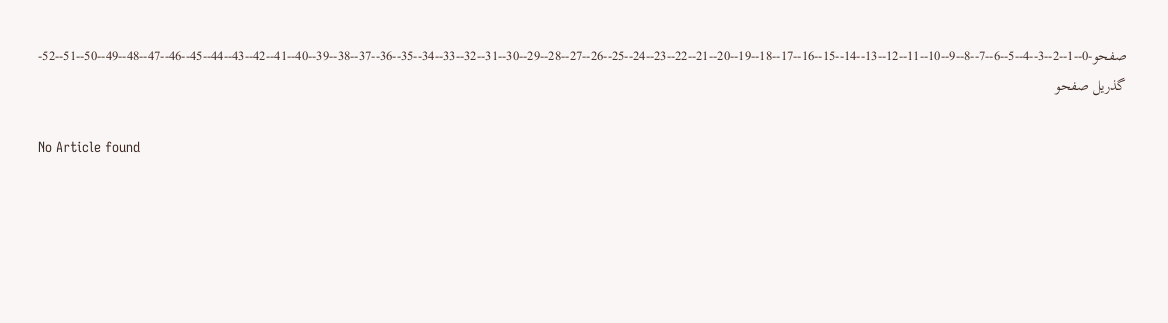صفحو-0--1--2--3--4--5--6--7--8--9--10--11--12--13--14--15--16--17--18--19--20--21--22--23--24--25--26--27--28--29--30--31--32--33--34--35--36--37--38--39--40--41--42--43--44--45--46--47--48--49--50--51--52-گذريل صفحو

No Article found